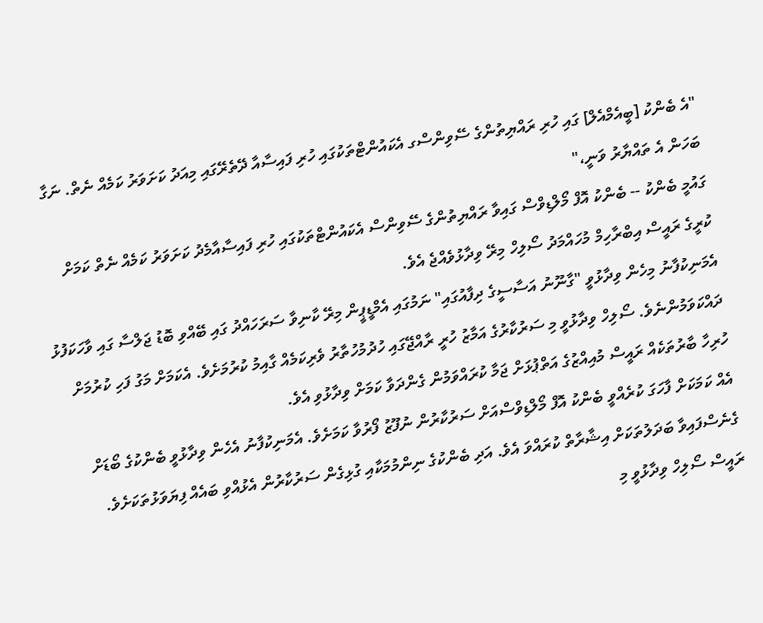"އެ ބެންކު [ބީއެމްއެލް] ގައި ހުރި ރައްޔިތުންގެ ސޭވިންސްގ އެކައުންޓްތަކުގައި ހުރި ފައިސާއާ ދޭތެރޭގައި މިއަދު ކަށަވަރު ކަމެއް ނެތް. ނަގާ ބަހަން އެ ތައްޔާރު ވަނީ،"
ގައުމީ ބެންކު -- ބެންކު އޮފް މޯލްޑިވްސް ގައިވާ ރައްޔިތުންގެ ސޭވިންސް އެކައުންޓްތަކުގައި ހުރި ފައިސާއާމެދު ކަށަވަރު ކަމެއް ނެތް ކަމަށް ކުރީގެ ރައީސް އިބްރާހިމް މުހައްމަދު ސޯލިހް މިރޭ ވިދާޅުވެއްޖެ އެވެ.
އެމަނިކުފާނު މިހެން ވިދާޅުވީ "ގާނޫނު އަސާސީގެ ދިފާއުގައި" ނަމުގައި އެމްޑީޕީން މިރޭ ކާނިވާ ސަރަހައްދު ގައި ބޭއްވި ބޮޑު ޖަލްސާ ގައި ވާހަކަފުޅު ދައްކަވަމުންނެވެ. ސޯލިހް ވިދާޅުވީ މި ސަރުކާރުގެ އަމާޒު ހުރީ ރާއްޖޭގައި ހުދުމުހުތާރު ވެރިކަމެއް ގާއިމު ކުރުމަށެވެ. އެކަމަށް މަގު ފަހި ކުރުމަށް ހުރިހާ ބާރުތަކެއް ރައީސް މުއިއްޒުގެ އަތްޕުޅަށް ޖަމާ ކުރައްވަމުން ގެންދަވާ ކަމަށް ވިދާޅުވި އެވެ.
އެއް ކަމަކަށް ފާހަގަ ކުރެއްވީ ބެންކު އޮފް މޯލްޑިވްސްއަށް ސަރުކާރުން ނުފޫޒު ފޯރުވާ ކަމަށެވެ. އެމަނިކުފާނު އެހެން ވިދާޅުވީ ބެންކުގެ ބޯޑަށް ގެނެސްފައިވާ ބަދަލުތަކަށް އިޝާރާތް ކުރައްވަ އެވެ. އަދި ބެންކުގެ ނިންމުމަކާއި ގުޅިގެން ސަރުކާރުން އެޅުއްވި ބައެއް ފިޔަވަޅުތަކަށެވެ. ރައީސް ސޯލިހް ވިދާޅުވީ މި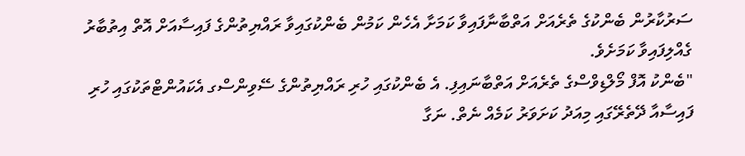ސަރުކާރުން ބެންކުގެ ތެރެއަށް އަތްބާނާފައިވާ ކަމަށާ އެހެން ކަމުން ބެންކުގައިވާ ރައްޔިތުންގެ ފައިސާއަށް އޮތް އިތުބާރު ގެއްލިފައިވާ ކަމަށެވެ.
"ބެންކު އޮފް މޯލްޑިވްސްގެ ތެރެއަށް އަތްބާނައިފި. އެ ބެންކުގައި ހުރި ރައްޔިތުންގެ ސޭވިންސްގ އެކައުންޓްތަކުގައި ހުރި ފައިސާއާ ދޭތެރޭގައި މިއަދު ކަށަވަރު ކަމެއް ނެތް. ނަގާ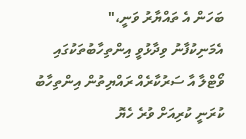ބަހަން އެ ތައްޔާރު ވަނީ،"
އެމަނިކުފާނު ވިދާޅުވީ އިންތިހާބުތަކުގައި ވޯޓްލާ އާ ސަރުކާރެއް ރައްޔިތުން އިންތިހާބު ކުރަނީ ކުރިއަށް ވުރެ ހެޔޮ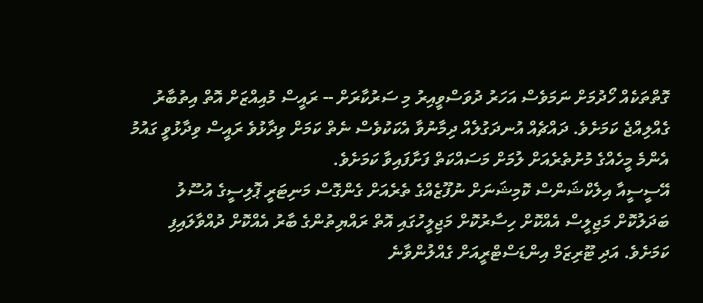ގޮތްތަކެއް ހޯދުމަށް ނަމަވެސް އަހަރު ދުވަސްވީއިރު މި ސަރުކާރަށް -- ރައީސް މުއިއްޒަށް އޮތް އިތުބާރު ގެއްލިއްޖެ ކަމަށެވެ. ދައްޗެއް އުނދަގުލެއް ދިމާނުވާ އެކަކުވެސް ނެތް ކަމަށް ވިދާޅުވެ ރައީސް ވިދާޅުވީ ގައުމު އެންމެ މީހެއްގެ މުށުތެރެއަށް ލުމަށް މަސައްކަތް ފަށާފައިވާ ކަމަށެވެ.
އޭސީސީއާ އިލެކްޝަންސް ކޮމިޝަނަށް ނުފޫޒެއްގެ ތެރެއަށް ގެންގޮސް މަނިޓަރީ ޕޮލިސީގެ އުސޫލު ބަދަލުކޮށް މަޖިލީސް އެއްކޮށް ހިސާރުކޮށް މަޖިލީހުގައި އޮތް ރައްޔިތުންގެ ބާރު އެއްކޮށް ދުއްވާލައިފި ކަމަށެވެ. އަދި ޓޫރިޒަމް އިންޑަސްޓްރީއަށް ގެއްލުންވާނެ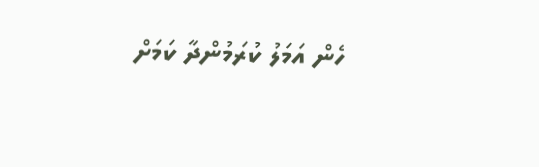ހެން އަމަލު ކުރަމުންދާ ކަމަށް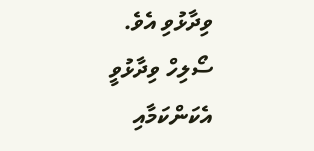ވިދާޅުވި އެވެ.
ސޯލިހް ވިދާޅުވީ އެކަންކަމާއި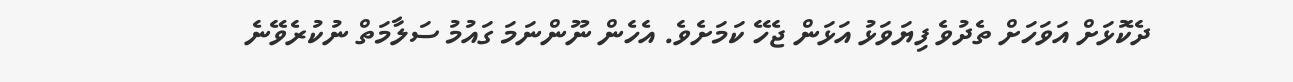ދެކޮޅަށް އަވަހަށް ތެދުވެ ފިޔަވަޅު އަޅަން ޖެހޭ ކަމަށެވެ. އެހެން ނޫންނަމަ ގައުމު ސަލާމަތް ނުކުރެވޭނެ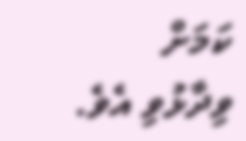ކަމަށް ވިދާޅުވި އެވެ.